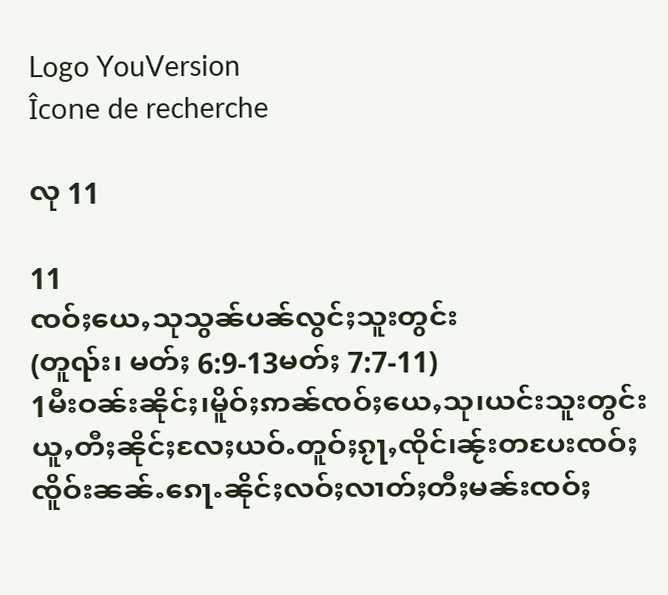Logo YouVersion
Îcone de recherche

လု 11

11
ၸဝ်ႈယေႇသုသွၼ်ပၼ်လွင်ႈသူးတွင်း
(တူၺ်း၊ မတ်ႈ 6:9-13မတ်ႈ 7:7-11)
1မီးဝၼ်းၼိုင်ႈ၊မိူဝ်ႈဢၼ်ၸဝ်ႈယေႇသု၊ယင်းသူးတွင်းယူႇတီႈၼိုင်ႈလႄႈယဝ်ႉတူဝ်ႈၵႂႃႇၸိုင်၊ၼႂ်းတပႄးၸဝ်ႈၸိူဝ်းၼၼ်ႉၵေႃႉၼိုင်ႈလဝ်ႈလၢတ်ႈတီႈမၼ်းၸဝ်ႈ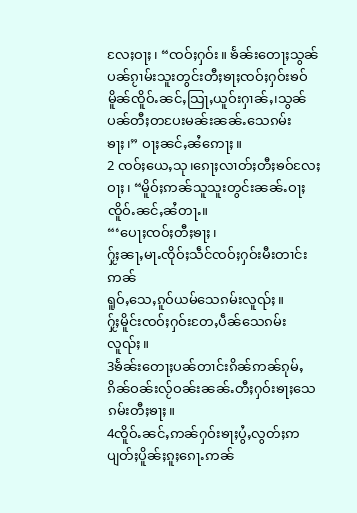လႄႈဝႃႈ၊ “ၸဝ်ႈႁဝ်း။ ၶႅၼ်းတေႃႈသွၼ်ပၼ်ၵႂၢမ်းသူးတွင်းတီႈၶႃႈၸဝ်ႈႁဝ်းၶဝ်မိူၼ်ၸိူဝ်ႉၼင်ႇသြႃႇယူဝ်းႁၢၼ်ႇ၊သွၼ်ပၼ်တီႈတပႄးမၼ်းၼၼ်ႉသေၵမ်းၶႃႈ၊” ဝႃႈၼင်ႇၼႆဢေႃႈ။
2 ၸဝ်ႈယေႇသု၊ၵေႃႈလၢတ်ႈတီႈၶဝ်လႄႈဝႃႈ၊ “မိူဝ်ႈဢၼ်သူသူးတွင်းၼၼ်ႉဝႃႈၸိူဝ်ႉၼင်ႇၼႆတႃႉ။
“‘ပေႃႈၸဝ်ႈတီႈၶႃႈ၊
ႁႂ်ႈၼႃႇမႃႉၸိုဝ်ႈသဵင်ၸဝ်ႈႁဝ်းမီးတၢင်းဢၼ်
ရူဝ်ႇသေႇၵူဝ်ယမ်သေၵမ်းလူၺ်ႈ။
ႁႂ်ႈမိူင်းၸဝ်ႈႁဝ်းတႄႇပဵၼ်သေၵမ်းလူၺ်ႈ။
3ၶႅၼ်းတေႃႈပၼ်တၢင်းၵိၼ်ဢၼ်ၵုမ်ႇၵိၼ်ဝၼ်းလႂ်ဝၼ်းၼၼ်ႉတီႈႁဝ်းၶႃႈသေၵမ်းတီႈၶႃႈ။
4ၸိူဝ်ႉၼင်ႇဢၼ်ႁဝ်းၶႃႈပွႆႇလွတ်ႈဢပျတ်ႈပိူၼ်ႈၵူႈၵေႃႉဢၼ်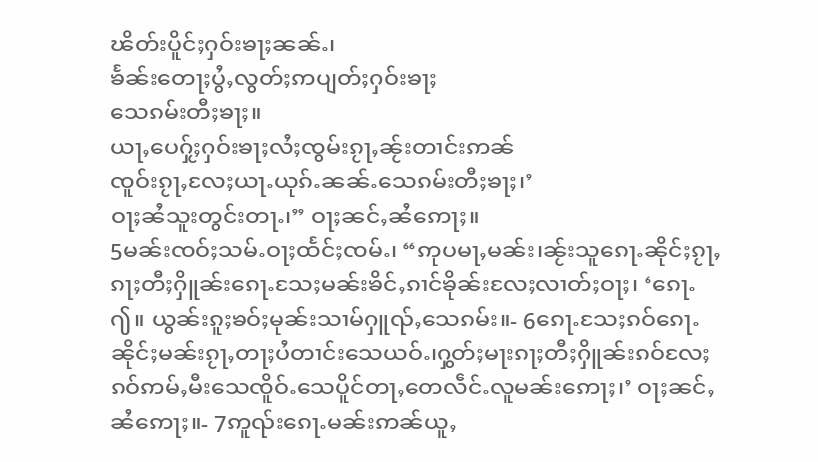ၽိတ်းပိူင်ႈႁဝ်းၶႃႈၼၼ်ႉ၊
ၶႅၼ်းတေႃႈပွႆႇလွတ်ႈဢပျတ်ႈႁဝ်းၶႃႈ
သေၵမ်းတီႈၶႃႈ။
ယႃႇပေႁႂ်ႈႁဝ်းၶႃႈလႆႈၸွမ်းၵႂႃႇၼႂ်းတၢင်းဢၼ်
ၸူဝ်းၵႂႃႇလႄႈယႃႉယုၵ်ႉၼၼ်ႉသေၵမ်းတီႈၶႃႈ၊’
ဝႃႈၼႆသူးတွင်းတႃႉ၊” ဝႃႈၼင်ႇၼႆဢေႃႈ။
5မၼ်းၸဝ်ႈသမ်ႉဝႃႈထႅင်ႈၸမ်ႉ၊ “ဢုပမႃႇမၼ်း၊ၼႂ်းသူၵေႃႉၼိုင်ႈၵႂႃႇၵႃႈတီႈႁိူၼ်းၵေႃႉသႄႈမၼ်းၶိင်ႇၵၢင်ၶိုၼ်းလႄႈလၢတ်ႈဝႃႈ၊ ‘ၵေႃႉ႟။ ယွၼ်းၵူႈၶဝ်ႈမုၼ်းသၢမ်ႁူၺ်ႇသေၵမ်း။- 6ၵေႃႉသႄႈၵဝ်ၵေႃႉၼိုင်ႈမၼ်းၵႂႃႇတႃႈပႆတၢင်းသေယဝ်ႉ၊ႁွတ်ႈမႃးၵႃႈတီႈႁိူၼ်းၵဝ်လႄႈၵဝ်ဢမ်ႇမီးသေၸိူဝ်ႉသေပိူင်တႃႇတေလဵင်ႉလူမၼ်းဢေႃႈ၊’ ဝႃႈၼင်ႇၼႆဢေႃႈ။- 7ဢူၺ်းၵေႃႉမၼ်းဢၼ်ယူႇ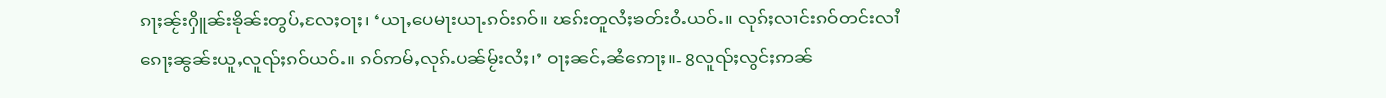ၵႃႈၼႂ်းႁိူၼ်းၶိုၼ်းတွပ်ႇလႄႈဝႃႈ၊ ‘ယႃႇပေမႃးယႃႉၵဝ်းၵဝ်။ ၽၵ်းတူလႆႈၶတ်းဝႆႉယဝ်ႉ။ လုၵ်ႈလၢင်းၵဝ်တင်းလၢႆၵေႃႈၼွၼ်းယူႇလူၺ်ႈၵဝ်ယဝ်ႉ။ ၵဝ်ဢမ်ႇလုၵ်ႉပၼ်မႂ်းလႆႈ၊’ ဝႃႈၼင်ႇၼႆဢေႃႈ။- 8လူၺ်ႈလွင်ႈဢၼ်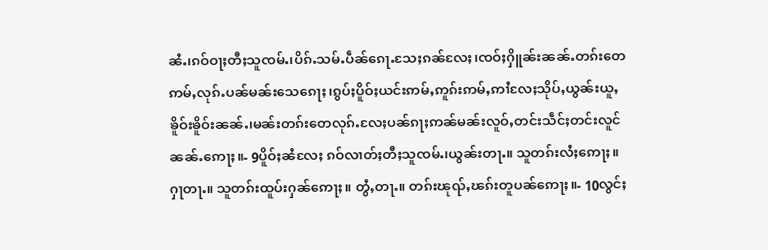ၼႆႉ၊ၵဝ်ဝႃႈတီႈသူၸမ်ႉ၊ပိၵ်ႉသမ်ႉပဵၼ်ၵေႃႉသႄႈၵၼ်လႄႈ၊ၸဝ်ႈႁိူၼ်းၼၼ်ႉတၵ်းတေဢမ်ႇလုၵ်ႉပၼ်မၼ်းသေၵေႃႈ၊ၵွပ်ႈပိူဝ်ႈယင်းဢမ်ႇဢူၵ်းဢမ်ႇဢၢႆလႄႈသိုပ်ႇယွၼ်းယူႇၶိူဝ်းၶိူဝ်းၼၼ်ႉ၊မၼ်းတၵ်းတေလုၵ်ႉလႄႈပၼ်ၵႃႈဢၼ်မၼ်းလူဝ်ႇတင်းသဵင်ႈတင်းလူင်ၼၼ်ႉဢေႃႈ။- 9ပိူဝ်ႈၼႆလႄႈ ၵဝ်လၢတ်ႈတီႈသူၸမ်ႉ၊ယွၼ်းတႃႉ။ သူတၵ်းလႆႈဢေႃႈ။ ႁႃတႃႉ။ သူတၵ်းထူပ်းႁၼ်ဢေႃႈ။ တွႆႇတႃႉ။ တၵ်းၽုၺ်ႇၽၵ်းတူပၼ်ဢေႃႈ။- 10လွင်ႈ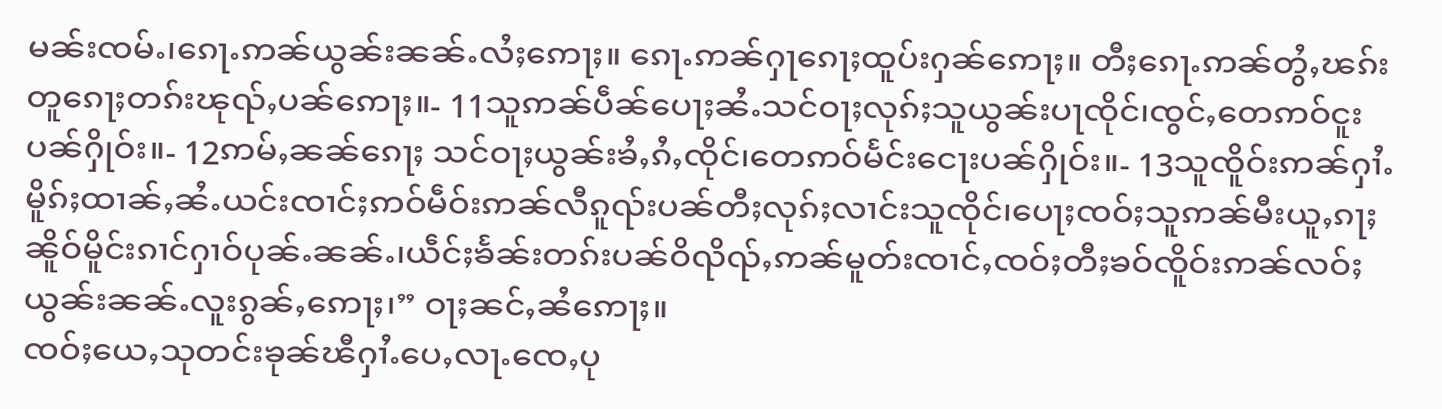မၼ်းၸမ်ႉ၊ၵေႃႉဢၼ်ယွၼ်းၼၼ်ႉလႆႈဢေႃႈ။ ၵေႃႉဢၼ်ႁႃၵေႃႈထူပ်းႁၼ်ဢေႃႈ။ တီႈၵေႃႉဢၼ်တွႆႇၽၵ်းတူၵေႃႈတၵ်းၽုၺ်ႇပၼ်ဢေႃႈ။- 11သူဢၼ်ပဵၼ်ပေႃႈၼႆႉသင်ဝႃႈလုၵ်ႈသူယွၼ်းပႃၸိုင်၊ၸွင်ႇတေဢဝ်ငူးပၼ်ႁိုဝ်း။- 12ဢမ်ႇၼၼ်ၵေႃႈ သင်ဝႃႈယွၼ်းၶႆႇၵႆႇၸိုင်၊တေဢဝ်မႅင်းငေႃးပၼ်ႁိုဝ်း။- 13သူၸိူဝ်းဢၼ်ႁၢႆႉမိူၵ်ႈထၢၼ်ႇၼႆႉယင်းၸၢင်ႈဢဝ်မဵဝ်းဢၼ်လီၵူၺ်းပၼ်တီႈလုၵ်ႈလၢင်းသူၸိုင်၊ပေႃႈၸဝ်ႈသူဢၼ်မီးယူႇၵႃႈၼိူဝ်မိူင်းၵၢင်ႁၢဝ်ပုၼ်ႉၼၼ်ႉ၊ယဵင်ႈၶႅၼ်းတၵ်းပၼ်ဝိၺိၺ်ႇဢၼ်မူတ်းၸၢင်ႇၸဝ်ႈတီႈၶဝ်ၸိူဝ်းဢၼ်လဝ်ႈယွၼ်းၼၼ်ႉလူးၵွၼ်ႇဢေႃႈ၊” ဝႃႈၼင်ႇၼႆဢေႃႈ။
ၸဝ်ႈယေႇသုတင်းၶုၼ်ၽီႁၢႆႉပေႇလႃႉၸေႇပု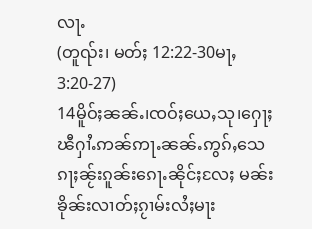လႃႉ
(တူၺ်း၊ မတ်ႈ 12:22-30မႃႇ 3:20-27)
14မိူဝ်ႈၼၼ်ႉ၊ၸဝ်ႈယေႇသု၊ႁေႃႈၽီႁၢႆႉဢၼ်ဢႃႉၼၼ်ႉဢွၵ်ႇသေၵႃႈၼႂ်းၵူၼ်းၵေႃႉၼိုင်ႈလႄႈ မၼ်းၶိုၼ်းလၢတ်ႈၵႂၢမ်းလႆႈမႃး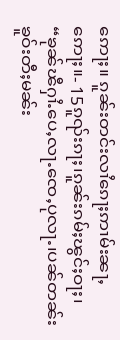ဢေႃႈ။ ၵူၼ်းတင်းလၢႆၵေႃႈဢၢမ်းၼႃႇဢေႃႈ။- 15ၵူၺ်းၵႃႈ၊ၵူၼ်းၵမ်ႈၽွင်ႈဝႃႈ၊ “ၶုၼ်ၽီႁၢႆႉပေႇလႃႉၸေႇပုလႃႉ၊ပၼ်တၼ်းၶူဝ်းတီႈမၼ်း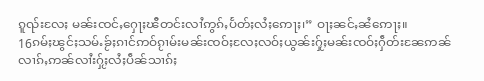ၵူၺ်းလႄႈ မၼ်းၸင်ႇႁေႃႈၽီတင်းလၢႆဢွၵ်ႇပႅတ်ႈလႆႈဢေႃႈ၊” ဝႃႈၼင်ႇၼႆဢေႃႈ။
16ၵမ်ႈၽွင်ႈသမ်ႉၶႂ်ႈၵၢင်ဢဝ်ၵႂၢမ်းမၼ်းၸဝ်ႈလႄႈလဝ်ႈယွၼ်းႁႂ်ႈမၼ်းၸဝ်ႈႁဵတ်းၼႄဢၼ်လၢၵ်ႇဢၼ်လၢႆးႁႂ်ႈလႆႈပဵၼ်သၢၵ်ႈ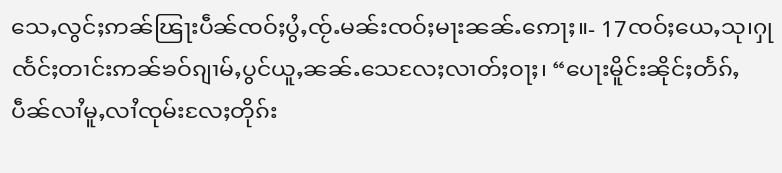သေႇလွင်ႈဢၼ်ၽြႃးပဵၼ်ၸဝ်ႈပွႆႇၸႂ်ႉမၼ်းၸဝ်ႈမႃးၼၼ်ႉဢေႃႈ။- 17ၸဝ်ႈယေႇသု၊ႁုၸႅင်ႈတၢင်းဢၼ်ၶဝ်ၵျၢမ်ႇပွင်ယူႇၼၼ်ႉသေလႄႈလၢတ်ႈဝႃႈ၊ “ပေႃးမိူင်းၼိုင်ႈတႅၵ်ႇပဵၼ်လၢႆမူႇလၢႆၸုမ်းလႄႈတိုၵ်း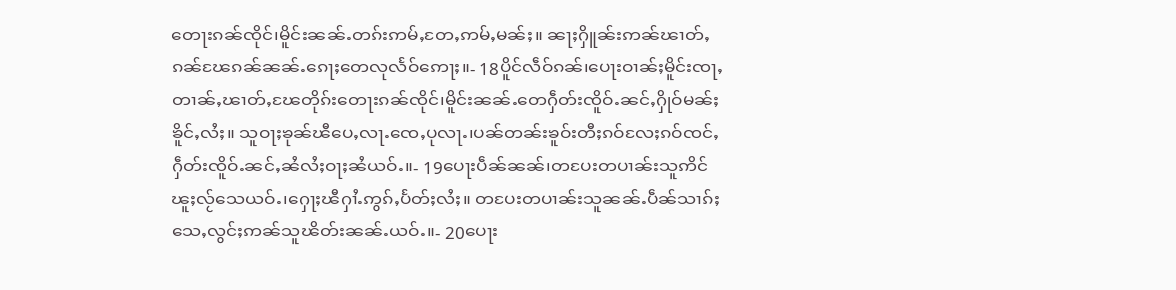တေႃးၵၼ်ၸိုင်၊မိူင်းၼၼ်ႉတၵ်းဢမ်ႇတႄႇဢမ်ႇမၼ်ႈ။ ၼႃႈႁိူၼ်းဢၼ်ၽၢတ်ႇၵၼ်ၽႄၵၼ်ၼၼ်ႉၵေႃႈတေလုလႅဝ်ဢေႃႈ။- 18ပိူင်လဵဝ်ၵၼ်၊ပေႃးဝၢၼ်ႈမိူင်းၸႃႇတၢၼ်ႇၽၢတ်ႇၽႄတိုၵ်းတေႃးၵၼ်ၸိုင်၊မိူင်းၼၼ်ႉတေႁဵတ်းၸိူဝ်ႉၼင်ႇႁိုဝ်မၼ်ႈၶိူင်ႇလႆႈ။ သူဝႃႈၶုၼ်ၽီပေႇလႃႉၸေႇပုလႃႉ၊ပၼ်တၼ်းၶူဝ်းတီႈၵဝ်လႄႈၵဝ်ၸင်ႇႁဵတ်းၸိူဝ်ႉၼင်ႇၼႆလႆႈဝႃႈၼႆယဝ်ႉ။- 19ပေႃးပဵၼ်ၼၼ်၊တပႄးတပၢၼ်းသူဢိင်ၽူႈလႂ်သေယဝ်ႉ၊ႁေႃႈၽီႁၢႆႉဢွၵ်ႇပႅတ်ႈလႆႈ။ တပႄးတပၢၼ်းသူၼၼ်ႉပဵၼ်သၢၵ်ႈသေႇလွင်ႈဢၼ်သူၽိတ်းၼၼ်ႉယဝ်ႉ။- 20ပေႃး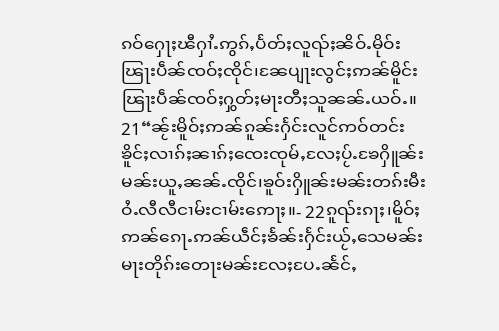ၵဝ်ႁေႃႈၽီႁၢႆႉဢွၵ်ႇပႅတ်ႈလူၺ်ႈၼိဝ်ႉမိုဝ်းၽြႃးပဵၼ်ၸဝ်ႈၸိုင်၊ၼႄပျႃးလွင်ႈဢၼ်မိူင်းၽြႃးပဵၼ်ၸဝ်ႈႁွတ်ႈမႃးတီႈသူၼၼ်ႉယဝ်ႉ။
21“ၼႂ်းမိူဝ်ႈဢၼ်ၵူၼ်းႁႅင်းလူင်ဢဝ်တင်းၶိူင်ႈလၢၵ်ႈၼၢၵ်ႈၸေးၸုမ်ႇလႄႈပႂ်ႉၶႄႁိူၼ်းမၼ်းယူႇၼၼ်ႉၸိုင်၊ၶူဝ်းႁိူၼ်းမၼ်းတၵ်းမီးဝႆႉလီလီငၢမ်းငၢမ်းဢေႃႈ။- 22ၵူၺ်းၵႃႈ၊မိူဝ်ႈဢၼ်ၵေႃႉဢၼ်ယဵင်ႈၶႅၼ်းႁႅင်းယႂ်ႇသေမၼ်းမႃးတိုၵ်းတေႃးမၼ်းလႄႈပႄႉၼႅင်ႇ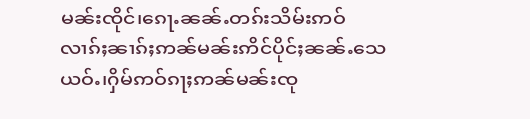မၼ်းၸိုင်၊ၵေႃႉၼၼ်ႉတၵ်းသိမ်းဢဝ်လၢၵ်ႈၼၢၵ်ႈဢၼ်မၼ်းဢိင်ပိုင်ႈၼၼ်ႉသေယဝ်ႉ၊ႁိမ်ဢဝ်ၵႃႈဢၼ်မၼ်းၸု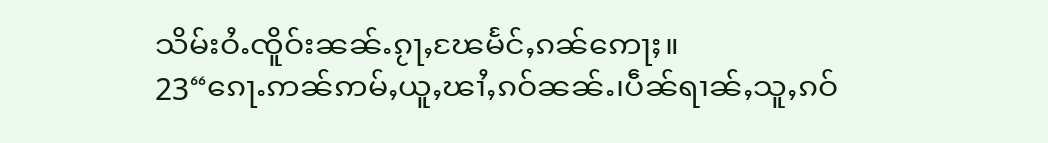သိမ်းဝႆႉၸိူဝ်းၼၼ်ႉၵႂႃႇၽႄမႅင်ႇၵၼ်ဢေႃႈ။
23“ၵေႃႉဢၼ်ဢမ်ႇယူႇၽၢႆႇၵဝ်ၼၼ်ႉ၊ပဵၼ်ရၢၼ်ႇသူႇၵဝ်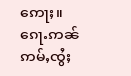ဢေႃႈ။ ၵေႃႉဢၼ်ဢမ်ႇၸွႆႈ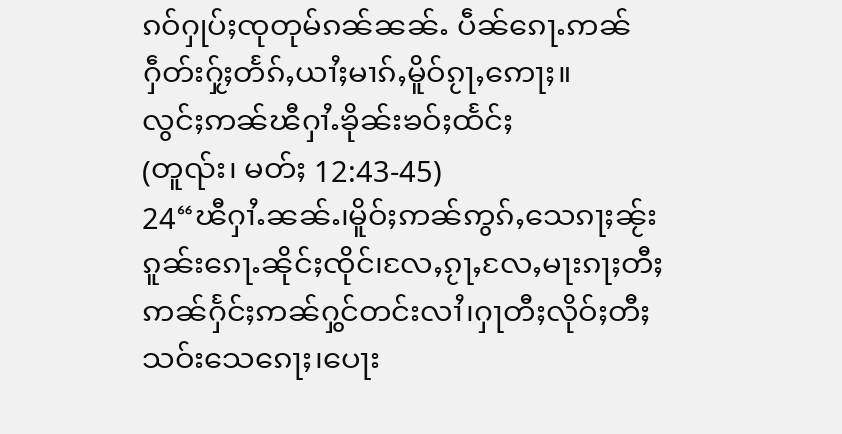ၵဝ်ႁုပ်ႈၸုတုမ်ၵၼ်ၼၼ်ႉ ပဵၼ်ၵေႃႉဢၼ်ႁဵတ်းႁႂ်ႈတႅၵ်ႇယၢႆႈမၢၵ်ႇမိူဝ်ၵႂႃႇဢေႃႈ။
လွင်ႈဢၼ်ၽီႁၢႆႉၶိုၼ်းၶဝ်ႈထႅင်ႈ
(တူၺ်း၊ မတ်ႈ 12:43-45)
24“ၽီႁၢႆႉၼၼ်ႉ၊မိူဝ်ႈဢၼ်ဢွၵ်ႇသေၵႃႈၼႂ်းၵူၼ်းၵေႃႉၼိုင်ႈၸိုင်၊လႄႇၵႂႃႇလႄႇမႃးၵႃႈတီႈဢၼ်ႁႅင်ႈဢၼ်ႁွင်တင်းလၢႆ၊ႁႃတီႈလိုဝ်ႈတီႈသဝ်းသေၵေႃႈ၊ပေႃး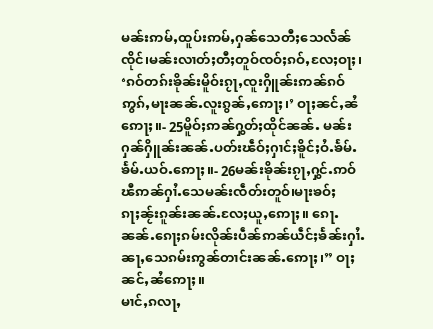မၼ်းဢမ်ႇထူပ်းဢမ်ႇႁၼ်သေတီႈသေလႅၼ်ၸိုင်၊မၼ်းလၢတ်ႈတီႈတူဝ်ၸဝ်ႈၵဝ်ႇလႄႈဝႃႈ၊ ‘ၵဝ်တၵ်းၶိုၼ်းမိူဝ်းၵႂႃႇၸူးႁိူၼ်းဢၼ်ၵဝ်ဢွၵ်ႇမႃးၼၼ်ႉလူးၵွၼ်ႇဢေႃႈ၊’ ဝႃႈၼင်ႇၼႆဢေႃႈ။- 25မိူဝ်ႈဢၼ်ႁွတ်ႈထိုင်ၼၼ်ႉ မၼ်းႁၼ်ႁိူၼ်းၼၼ်ႉပတ်းၽဵဝ်ႈႁၢင်ႈၶိူင်ႈဝႆႉၶႅမ်ႉၶႅမ်ႉယဝ်ႉဢေႃႈ။- 26မၼ်းၶိုၼ်းၵႂႃႇႁွင်ႉဢဝ်ၽီဢၼ်ႁၢႆႉသေမၼ်းၸဵတ်းတူဝ်၊မႃးၶဝ်ႈၵႃႈၼႂ်းၵူၼ်းၼၼ်ႉလႄႈယူႇဢေႃႈ။ ၵေႃႉၼၼ်ႉၵေႃႈၵမ်းလိုၼ်းပဵၼ်ဢၼ်ယဵင်ႈၶႅၼ်းႁၢႆႉၼႃႇသေၵမ်းဢွၼ်တၢင်းၼၼ်ႉဢေႃႈ၊” ဝႃႈၼင်ႇၼႆဢေႃႈ။
မၢင်ႇၵလႃႇ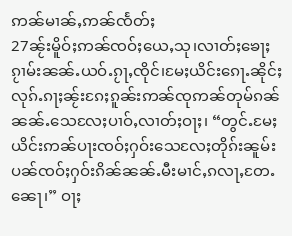ဢၼ်မၢၼ်ႇဢၼ်ၸႅတ်ႈ
27ၼႂ်းမိူဝ်ႈဢၼ်ၸဝ်ႈယေႇသု၊လၢတ်ႈၶေႃႈၵႂၢမ်းၼၼ်ႉယဝ်ႉၵႂႃႇၸိုင်၊မႄႈယိင်းၵေႃႉၼိုင်ႈလုၵ်ႉၵႃႈၼႂ်းၵႄႈၵူၼ်းဢၼ်ၸုဢၼ်တုမ်ၵၼ်ၼၼ်ႉသေလႄႈပၢဝ်ႇလၢတ်ႈဝႃႈ၊ “တွင်ႉမႄႈယိင်းဢၼ်ပႃးၸဝ်ႈႁဝ်းသေလႄႈတိုၵ်းၼူမ်းပၼ်ၸဝ်ႈႁဝ်းၵိၼ်ၼၼ်ႉမီးမၢင်ႇၵလႃႇတႄႉၼေႃ၊” ဝႃႈ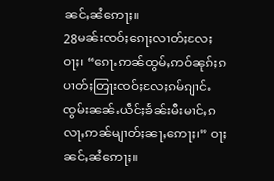ၼင်ႇၼႆဢေႃႈ။
28မၼ်းၸဝ်ႈၵေႃႈလၢတ်ႈလႄႈဝႃႈ၊ “ၵေႃႉဢၼ်ထွမ်ႇဢဝ်ၼုၵ်ႈၵပၢတ်ႈတြႃးၸဝ်ႈလႄႈၵမ်ၵျၢင်ႉၸွမ်းၼၼ်ႉယဵင်ႈၶႅၼ်းမီးမၢင်ႇၵလႃႇဢၼ်မျၢတ်ႈၼႃႇဢေႃႈ၊” ဝႃႈၼင်ႇၼႆဢေႃႈ။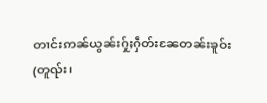တၢင်းဢၼ်ယွၼ်းႁႂ်ႈႁဵတ်းၼႄတၼ်းၶူဝ်း
(တူၺ်း၊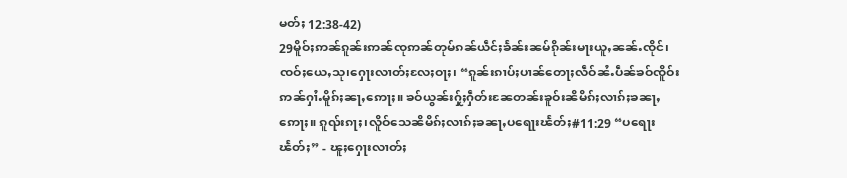မတ်ႈ 12:38-42)
29မိူဝ်ႈဢၼ်ၵူၼ်းဢၼ်ၸုဢၼ်တုမ်ၵၼ်ယဵင်ႈၶႅၼ်းၼမ်ၵိုၼ်းမႃးယူႇၼၼ်ႉၸိုင်၊ၸဝ်ႈယေႇသု၊ႁေႃးလၢတ်ႈလႄႈဝႃႈ၊ “ၵူၼ်းၵၢပ်ႈပၢၼ်တေႃႈလဵဝ်ၼႆႉပဵၼ်ၶဝ်ၸိူဝ်းဢၼ်ႁၢႆႉမိူၵ်ႈၼႃႇဢေႃႈ။ ၶဝ်ယွၼ်းႁႂ်ႈႁဵတ်းၼႄတၼ်းၶူဝ်းၼိမိၵ်ႈလၢၵ်ႈၶၼႃႇဢေႃႈ။ ၵူၺ်းၵႃႈ၊လိူဝ်သေၼိမိၵ်ႈလၢၵ်ႈၶၼႃႇပရေႃးၽႅတ်ႈ#11:29 “ပရေႃးၽႅတ်ႈ” - ၽူႈႁေႃးလၢတ်ႈ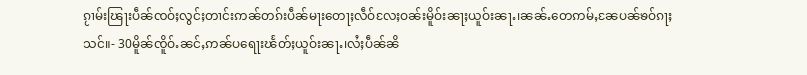ၵႂၢမ်းၽြႃးပဵၼ်ၸဝ်ႈလွင်ႈတၢင်းဢၼ်တၵ်းပဵၼ်မႃးတေႃႈလဵဝ်လႄႈဝၼ်းမိူဝ်းၼႃႈယူဝ်းၼႃႉ၊ၼၼ်ႉတေဢမ်ႇၼႄပၼ်ၶဝ်ၵႃႈသင်။- 30မိူၼ်ၸိူဝ်ႉၼင်ႇဢၼ်ပရေႃးၽႅတ်ႈယူဝ်းၼႃႉ၊လႆႈပဵၼ်ၼိ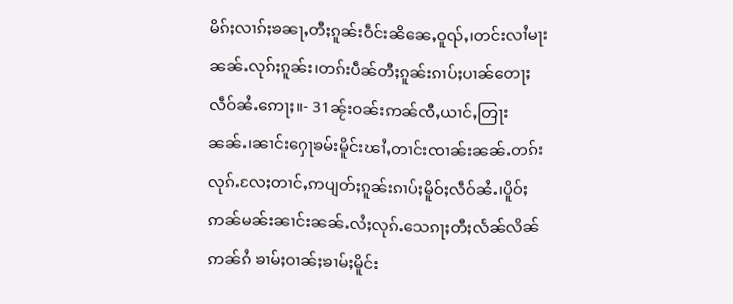မိၵ်ႈလၢၵ်ႈၶၼႃႇတီႈၵူၼ်းဝဵင်းၼိၼေႇဝူၺ်ႇ၊တင်းလၢႆမႃးၼၼ်ႉလုၵ်ႈၵူၼ်း၊တၵ်းပဵၼ်တီႈၵူၼ်းၵၢပ်ႈပၢၼ်တေႃႈလဵဝ်ၼႆႉဢေႃႈ။- 31ၼႂ်းဝၼ်းဢၼ်ၸီႇယၢင်ႇတြႃးၼၼ်ႉ၊ၼၢင်းႁေႃၶမ်းမိူင်းၽၢႆႇတၢင်းၸၢၼ်းၼၼ်ႉတၵ်းလုၵ်ႉလႄႈတၢင်ႇဢပျတ်ႈၵူၼ်းၵၢပ်ႈမိူဝ်ႈလဵဝ်ၼႆႉ၊ပိူဝ်ႈဢၼ်မၼ်းၼၢင်းၼၼ်ႉလႆႈလုၵ်ႉသေၵႃႈတီႈလႅၼ်လိၼ်ဢၼ်ၵႆ ၶၢမ်ႈဝၢၼ်ႈၶၢမ်ႈမိူင်း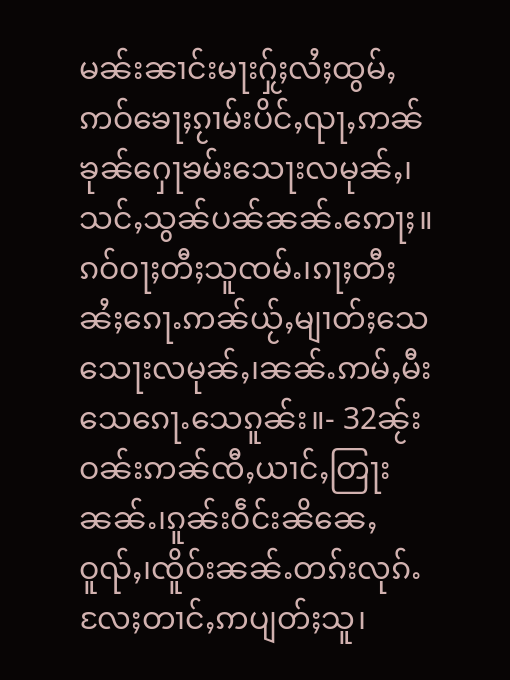မၼ်းၼၢင်းမႃးႁႂ်ႈလႆႈထွမ်ႇဢဝ်ၶေႃႈၵႂၢမ်းပိင်ႇၺႃႇဢၼ်ၶုၼ်ႁေႃၶမ်းသေႃးလမုၼ်ႇ၊သင်ႇသွၼ်ပၼ်ၼၼ်ႉဢေႃႈ။ ၵဝ်ဝႃႈတီႈသူၸမ်ႉ၊ၵႃႈတီႈၼႆႈၵေႃႉဢၼ်ယႂ်ႇမျၢတ်ႈသေသေႃးလမုၼ်ႇ၊ၼၼ်ႉဢမ်ႇမီးသေၵေႃႉသေၵူၼ်း။- 32ၼႂ်းဝၼ်းဢၼ်ၸီႇယၢင်ႇတြႃးၼၼ်ႉ၊ၵူၼ်းဝဵင်းၼိၼေႇဝူၺ်ႇ၊ၸိူဝ်းၼၼ်ႉတၵ်းလုၵ်ႉလႄႈတၢင်ႇဢပျတ်ႈသူ၊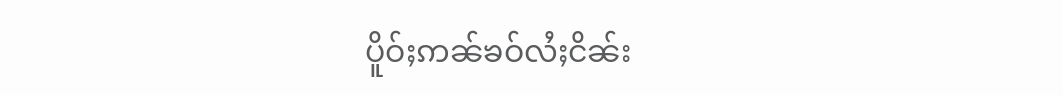ပိူဝ်ႈဢၼ်ၶဝ်လႆႈငိၼ်း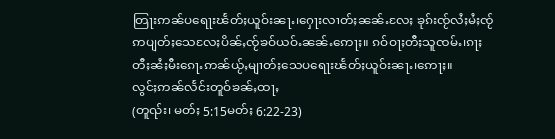တြႃးဢၼ်ပရေႃးၽႅတ်ႈယူဝ်းၼႃႉ၊ႁေႃးလၢတ်ႈၼၼ်ႉလႄႈ ၶုၵ်းၸႂ်လႆႈမႆႈၸႂ်ဢပျတ်ႈသေလႄႈပိၼ်ႇၸႂ်ၶဝ်ယဝ်ႉၼၼ်ႉဢေႃႈ။ ၵဝ်ဝႃႈတီႈသူၸမ်ႉ၊ၵႃႈတီႈၼႆႈမီးၵေႃႉဢၼ်ယႂ်ႇမျၢတ်ႈသေပရေႃးၽႅတ်ႈယူဝ်းၼႃႉ၊ဢေႃႈ။
လွင်ႈဢၼ်လႅင်းတူဝ်ၶၼ်ႇထႃႇ
(တူၺ်း၊ မတ်ႈ 5:15မတ်ႈ 6:22-23)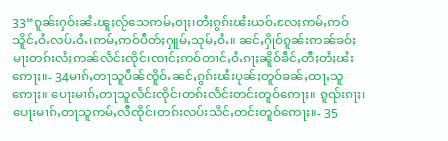33“ၵူၼ်းႁဝ်းၼႆႉၽူႈလႂ်သေဢမ်ႇဝႃႈ၊တႆႈၵွၵ်းၽႆးယဝ်ႉလႄႈဢမ်ႇဢဝ်သိူင်ႇဝႆႉလပ်ႉဝႆႉ၊ဢမ်ႇဢဝ်ပဵတ်ႈႁူမ်ႇသုမ်ႇဝႆႉ။ ၼင်ႇႁိုဝ်ၵူၼ်းဢၼ်ၶဝ်ႈမႃးတၵ်းလႆႈဢၼ်လႅင်းၸိုင်၊ၸၢင်ႈဢဝ်တၢင်ႇဝႆႉၵႃႈၼိူဝ်ၶဵင်ႇတီႈတႆႈၽႆးဢေႃႈ။- 34မၢၵ်ႇတႃသူပဵၼ်ၸိူဝ်ႉၼင်ႇၵွၵ်းၽႆးပုၼ်ႈတူဝ်ၶၼ်ႇထႃႇသူဢေႃႈ။ ပေႃးမၢၵ်ႇတႃသူလႅင်းၸိုင်၊တၵ်းလႅင်းတင်းတူဝ်ဢေႃႈ။ ၵူၺ်းၵႃႈ၊ပေႃးမၢၵ်ႇတႃသူဢမ်ႇလီၸိုင်၊တၵ်းလပ်းသိင်ႇတင်းတူဝ်ဢေႃႈ။- 35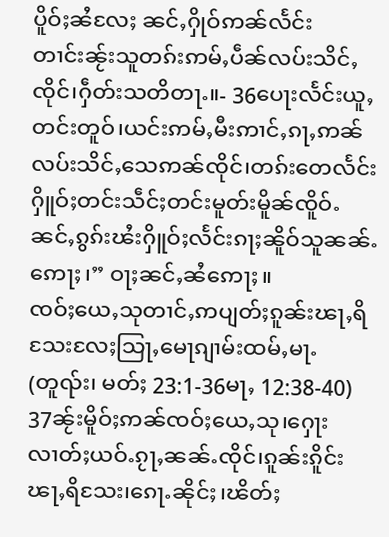ပိူဝ်ႈၼႆလႄႈ ၼင်ႇႁိုဝ်ဢၼ်လႅင်းတၢင်းၼႂ်းသူတၵ်းဢမ်ႇပဵၼ်လပ်းသိင်ႇၸိုင်၊ႁဵတ်းသတိတႃႉ။- 36ပေႃးလႅင်းယူႇတင်းတူဝ်၊ယင်းဢမ်ႇမီးဢၢင်ႇၵႃႇဢၼ်လပ်းသိင်ႇသေဢၼ်ၸိုင်၊တၵ်းတေလႅင်းႁိူဝ်ႈတင်းသဵင်ႈတင်းမူတ်းမိူၼ်ၸိူဝ်ႉၼင်ႇၵွၵ်းၽႆးႁိူဝ်ႈလႅင်းၵႃႈၼိူဝ်သူၼၼ်ႉဢေႃႈ၊” ဝႃႈၼင်ႇၼႆဢေႃႈ။
ၸဝ်ႈယေႇသုတၢင်ႇဢပျတ်ႈၵူၼ်းၽႃႇရိသႄးလႄႈသြႃႇမေႃၵျၢမ်းထမ်ႇမႃႉ
(တူၺ်း၊ မတ်ႈ 23:1-36မႃႇ 12:38-40)
37ၼႂ်းမိူဝ်ႈဢၼ်ၸဝ်ႈယေႇသု၊ႁေႃးလၢတ်ႈယဝ်ႉၵႂႃႇၼၼ်ႉၸိုင်၊ၵူၼ်းၵိူင်းၽႃႇရိသႄး၊ၵေႃႉၼိုင်ႈ၊ၽိတ်ႈ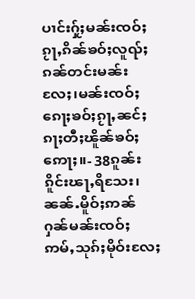ပၢင်းႁႂ်ႈမၼ်းၸဝ်ႈၵႂႃႇၵိၼ်ၶဝ်ႈလူၺ်ႈၵၼ်တင်းမၼ်းလႄႈ၊မၼ်းၸဝ်ႈၵေႃႈၶဝ်ႈၵႂႃႇၼင်ႈၵႃႈတီႈၽိူၼ်ၶဝ်ႈဢေႃႈ။- 38ၵူၼ်းၵိူင်းၽႃႇရိသႄး၊ၼၼ်ႉမိူဝ်ႈဢၼ်ႁၼ်မၼ်းၸဝ်ႈဢမ်ႇသုၵ်ႈမိုဝ်းလႄႈ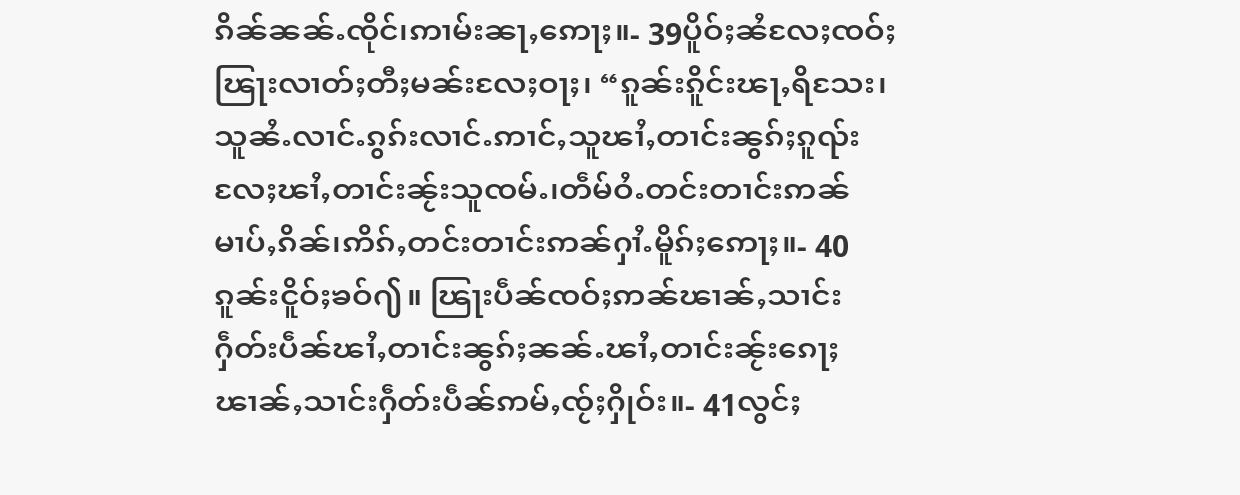ၵိၼ်ၼၼ်ႉၸိုင်၊ဢၢမ်းၼႃႇဢေႃႈ။- 39ပိူဝ်ႈၼႆလႄႈၸဝ်ႈၽြႃးလၢတ်ႈတီႈမၼ်းလႄႈဝႃႈ၊ “ၵူၼ်းၵိူင်းၽႃႇရိသႄး၊သူၼႆႉလၢင်ႉၵွၵ်းလၢင်ႉဢၢင်ႇသူၽၢႆႇတၢင်းၼွၵ်ႈၵူၺ်းလႄႈၽၢႆႇတၢင်းၼႂ်းသူၸမ်ႉ၊တဵမ်ဝႆႉတင်းတၢင်းဢၼ်မၢပ်ႇၵိၼ်၊ဢိၵ်ႇတင်းတၢင်းဢၼ်ႁၢႆႉမိူၵ်ႈဢေႃႈ။- 40ၵူၼ်းငိူဝ်ႈၶဝ်႟။ ၽြႃးပဵၼ်ၸဝ်ႈဢၼ်ၽၢၼ်ႇသၢင်းႁဵတ်းပဵၼ်ၽၢႆႇတၢင်းၼွၵ်ႈၼၼ်ႉၽၢႆႇတၢင်းၼႂ်းၵေႃႈၽၢၼ်ႇသၢင်းႁဵတ်းပဵၼ်ဢမ်ႇၸႂ်ႈႁိုဝ်း။- 41လွင်ႈ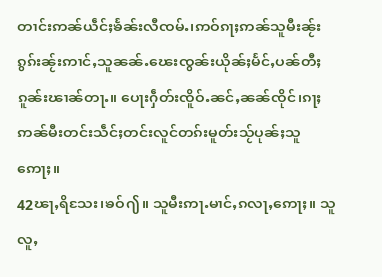တၢင်းဢၼ်ယဵင်ႈၶႅၼ်းလီၸမ်ႉ၊ဢဝ်ၵႃႈဢၼ်သူမီးၼႂ်းၵွၵ်းၼႂ်းဢၢင်ႇသူၼၼ်ႉၽေးၸွၼ်းယိုၼ်ႈမႅင်ႇပၼ်တီႈၵူၼ်းၽၢၼ်တႃႉ။ ပေႃးႁဵတ်းၸိူဝ်ႉၼင်ႇၼၼ်ၸိုင်၊ၵႃႈဢၼ်မီးတင်းသဵင်ႈတင်းလူင်တၵ်းမူတ်းသႂ်ပုၼ်ႈသူဢေႃႈ။
42ၽႃႇရိသႄး၊ၶဝ်႟။ သူမီးဢႃႉမၢင်ႇၵလႃႇဢေႃႈ။ သူလူႇ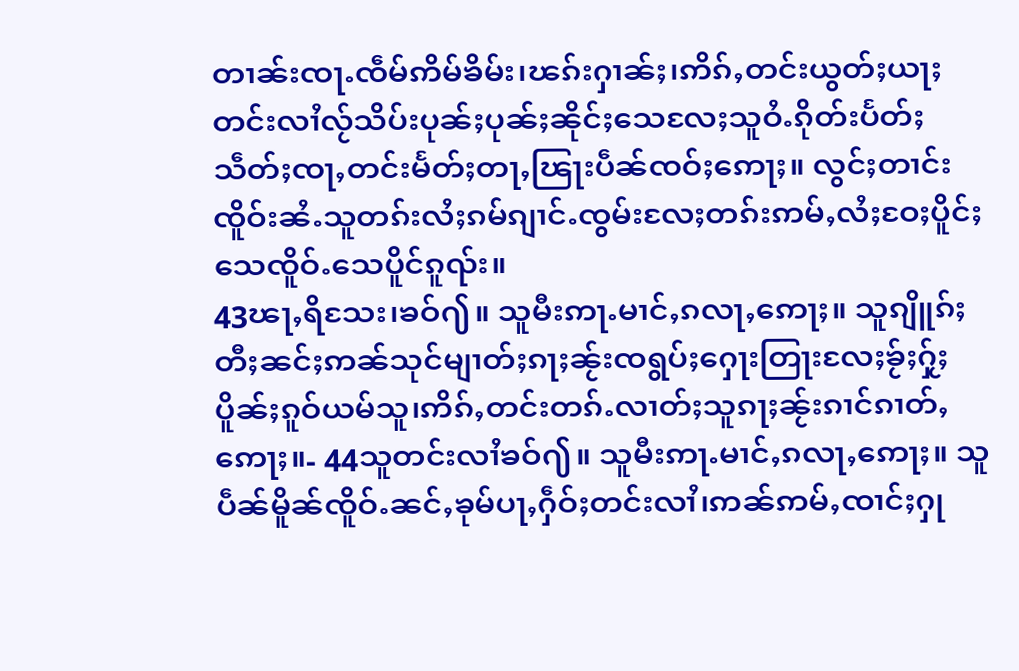တၢၼ်းၸႃႉၸဵမ်ဢိမ်ၶိမ်း၊ၽၵ်းႁၢၼ်ႈ၊ဢိၵ်ႇတင်းယွတ်ႈယႃႈတင်းလၢႆလႂ်သိပ်းပုၼ်ႈပုၼ်ႈၼိုင်ႈသေလႄႈသူဝႆႉၵိုတ်းပႅတ်ႈသဵတ်ႈၸႃႇတင်းမႅတ်ႈတႃႇၽြႃးပဵၼ်ၸဝ်ႈဢေႃႈ။ လွင်ႈတၢင်းၸိူဝ်းၼႆႉသူတၵ်းလႆႈၵမ်ၵျၢင်ႉၸွမ်းလႄႈတၵ်းဢမ်ႇလႆႈဝႄႈပိူင်ႈသေၸိူဝ်ႉသေပိူင်ၵူၺ်း။
43ၽႃႇရိသႄး၊ၶဝ်႟။ သူမီးဢႃႉမၢင်ႇၵလႃႇဢေႃႈ။ သူၵျိူၵ်ႈတီႈၼင်ႈဢၼ်သုင်မျၢတ်ႈၵႃႈၼႂ်းၸရွပ်ႈႁေႃးတြႃးလႄႈၶႂ်ႈႁႂ်ႈပိူၼ်ႈၵူဝ်ယမ်သူ၊ဢိၵ်ႇတင်းတၵ်ႉလၢတ်ႈသူၵႃႈၼႂ်းၵၢင်ၵၢတ်ႇဢေႃႈ။- 44သူတင်းလၢႆၶဝ်႟။ သူမီးဢႃႉမၢင်ႇၵလႃႇဢေႃႈ။ သူပဵၼ်မိူၼ်ၸိူဝ်ႉၼင်ႇၶုမ်ပႃႇႁဵဝ်ႈတင်းလၢႆ၊ဢၼ်ဢမ်ႇၸၢင်ႈႁု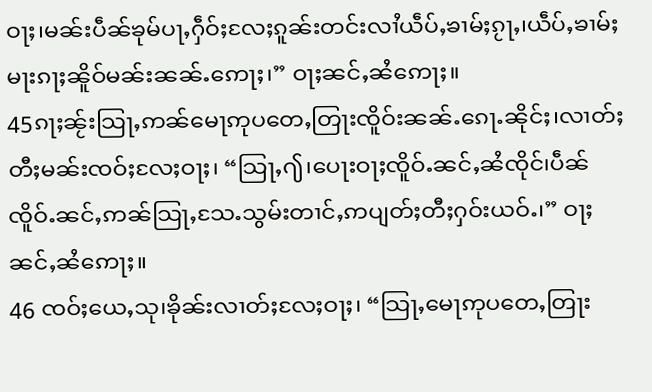ဝႃႈ၊မၼ်းပဵၼ်ၶုမ်ပႃႇႁဵဝ်ႈလႄႈၵူၼ်းတင်းလၢႆယဵပ်ႇၶၢမ်ႈၵႂႃႇ၊ယဵပ်ႇၶၢမ်ႈမႃးၵႃႈၼိူဝ်မၼ်းၼၼ်ႉဢေႃႈ၊” ဝႃႈၼင်ႇၼႆဢေႃႈ။
45ၵႃႈၼႂ်းသြႃႇဢၼ်မေႃဢုပတေႇတြႃးၸိူဝ်းၼၼ်ႉၵေႃႉၼိုင်ႈ၊လၢတ်ႈတီႈမၼ်းၸဝ်ႈလႄႈဝႃႈ၊ “သြႃႇ႟၊ပေႃးဝႃႈၸိူဝ်ႉၼင်ႇၼႆၸိုင်၊ပဵၼ်ၸိူဝ်ႉၼင်ႇဢၼ်သြႃႇသႄႉသွမ်းတၢင်ႇဢပျတ်ႈတီႈႁဝ်းယဝ်ႉ၊” ဝႃႈၼင်ႇၼႆဢေႃႈ။
46 ၸဝ်ႈယေႇသု၊ၶိုၼ်းလၢတ်ႈလႄႈဝႃႈ၊ “သြႃႇမေႃဢုပတေႇတြႃး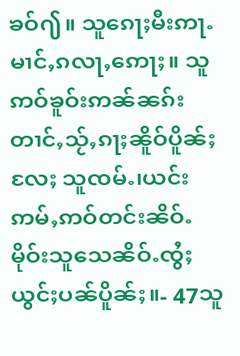ၶဝ်႟။ သူၵေႃႈမီးဢႃႉမၢင်ႇၵလႃႇဢေႃႈ။ သူဢဝ်ၶူဝ်းဢၼ်ၼၵ်းတၢင်ႇသႂ်ႇၵႃႈၼိူဝ်ပိူၼ်ႈလႄႈ သူၸမ်ႉ၊ယင်းဢမ်ႇဢဝ်တင်းၼိဝ်ႉမိုဝ်းသူသေၼိဝ်ႉၸွႆႈယွင်ႈပၼ်ပိူၼ်ႈ။- 47သူ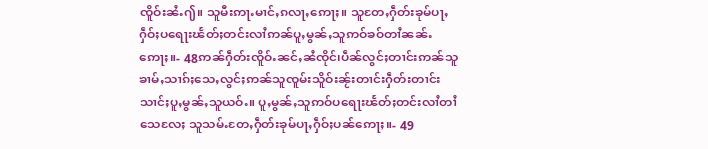ၸိူဝ်းၼႆႉ႟။ သူမီးဢႃႉမၢင်ႇၵလႃႇဢေႃႈ။ သူတႄႇႁဵတ်းၶုမ်ပႃႇႁဵဝ်ႈပရေႃးၽႅတ်ႈတင်းလၢႆဢၼ်ပူႇမွၼ်ႇသူဢဝ်ၶဝ်တၢႆၼၼ်ႉဢေႃႈ။- 48ဢၼ်ႁဵတ်းၸိူဝ်ႉၼင်ႇၼႆၸိုင်၊ပဵၼ်လွင်ႈတၢင်းဢၼ်သူၶၢမ်ႇသၢၵ်ႈသေႇလွင်ႈဢၼ်သူၸူမ်းသိူဝ်းၼႂ်းတၢင်းႁဵတ်းတၢင်းသၢင်ႈပူႇမွၼ်ႇသူယဝ်ႉ။ ပူႇမွၼ်ႇသူဢဝ်ပရေႃးၽႅတ်ႈတင်းလၢႆတၢႆသေလႄႈ သူသမ်ႉတႄႇႁဵတ်းၶုမ်ပႃႇႁဵဝ်ႈပၼ်ဢေႃႈ။- 49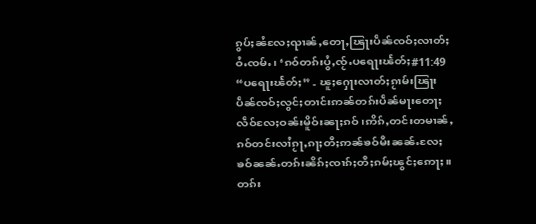ၵွပ်ႈၼႆလႄႈၺၢၼ်ႇတေႃႇၽြႃးပဵၼ်ၸဝ်ႈလၢတ်ႈဝႆႉၸမ်ႉ၊ ‘ၵဝ်တၵ်းပွႆႇၸႂ်ႉပရေႃးၽႅတ်ႈ#11:49 “ပရေႃးၽႅတ်ႈ” - ၽူႈႁေႃးလၢတ်ႈၵႂၢမ်းၽြႃးပဵၼ်ၸဝ်ႈလွင်ႈတၢင်းဢၼ်တၵ်းပဵၼ်မႃးတေႃႈလဵဝ်လႄႈဝၼ်းမိူဝ်းၼႃႈၵဝ်၊ဢိၵ်ႇတင်းတမၢၼ်ႇၵဝ်တင်းလၢႆၵႂႃႇၵႃႈတီႈဢၼ်ၶဝ်မီးၼၼ်ႉလႄႈၶဝ်ၼၼ်ႉတၵ်းၼိၵ်ႈၸၢၵ်ႈတီႈၵမ်ႈၽွင်ႈဢေႃႈ။ တၵ်း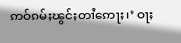ဢဝ်ၵမ်ႈၽွင်ႈတၢႆဢေႃႈ၊’ ဝႃႈ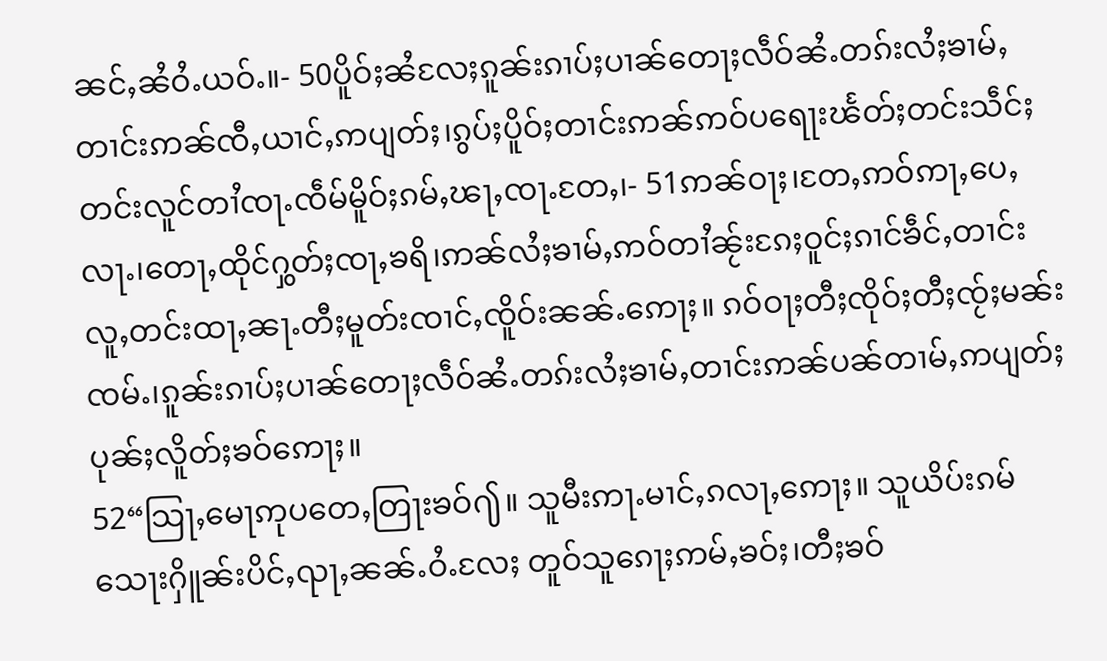ၼင်ႇၼႆဝႆႉယဝ်ႉ။- 50ပိူဝ်ႈၼႆလႄႈၵူၼ်းၵၢပ်ႈပၢၼ်တေႃႈလဵဝ်ၼႆႉတၵ်းလႆႈၶၢမ်ႇတၢင်းဢၼ်ၸီႇယၢင်ႇဢပျတ်ႈ၊ၵွပ်ႈပိူဝ်ႈတၢင်းဢၼ်ဢဝ်ပရေႃးၽႅတ်ႈတင်းသဵင်ႈတင်းလူင်တၢႆၸႃႉၸဵမ်မိူဝ်ႈၵမ်ႇၽႃႇၸႃႉတႄႇ၊- 51ဢၼ်ဝႃႈ၊တႄႇဢဝ်ဢႃႇပေႇလႃႉ၊တေႃႇထိုင်ႁွတ်ႈၸႃႇၶရိ၊ဢၼ်လႆႈၶၢမ်ႇဢဝ်တၢႆၼႂ်းၵႄႈဝူင်ႈၵၢင်ၶဵင်ႇတၢင်းလူႇတင်းထႃႇၼႃႉတီႈမူတ်းၸၢင်ႇၸိူဝ်းၼၼ်ႉဢေႃႈ။ ၵဝ်ဝႃႈတီႈၸိုဝ်ႈတီႈၸႂ်ႈမၼ်းၸမ်ႉ၊ၵူၼ်းၵၢပ်ႈပၢၼ်တေႃႈလဵဝ်ၼႆႉတၵ်းလႆႈၶၢမ်ႇတၢင်းဢၼ်ပၼ်တၢမ်ႇဢပျတ်ႈပုၼ်ႈလိူတ်ႈၶဝ်ဢေႃႈ။
52“သြႃႇမေႃဢုပတေႇတြႃးၶဝ်႟။ သူမီးဢႃႉမၢင်ႇၵလႃႇဢေႃႈ။ သူယိပ်းၵမ်သေႃးႁိူၼ်းပိင်ႇၺႃႇၼၼ်ႉဝႆႉလႄႈ တူဝ်သူၵေႃႈဢမ်ႇၶဝ်ႈ၊တီႈၶဝ်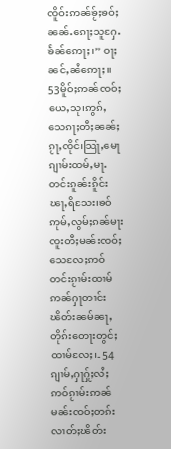ၸိူဝ်းဢၼ်ၶႂ်ႈၶဝ်ႈၼၼ်ႉၵေႃႈသူႁႄႉၶႅၼ်ဢေႃႈ၊” ဝႃႈၼင်ႇၼႆဢေႃႈ။
53မိူဝ်ႈဢၼ်ၸဝ်ႈယေႇသု၊ဢွၵ်ႇသေၵႃႈတီႈၼၼ်ႈၵႂႃႇၸိုင်၊သြႃႇမေႃၵျၢမ်းထမ်ႇမႃႉတင်းၵူၼ်းၵိူင်းၽႃႇရိသႄး၊ၶဝ်ဢုမ်ႇလွမ်ႈၵၼ်မႃးၸူးတီႈမၼ်းၸဝ်ႈသေလႄႈဢဝ်တင်းၵႂၢမ်းထၢမ်ဢၼ်ႁႃတၢင်းၽိတ်းၼမ်ၼႃႇတိုၵ်းတေႃးတွင်ႈထၢမ်လႄႈ၊- 54ၵျၢမ်ႇႁႃႁႂ်ႈလႆႈဢဝ်ၵႂၢမ်းဢၼ်မၼ်းၸဝ်ႈတၵ်းလၢတ်ႈၽိတ်း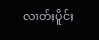လၢတ်ႈပိူင်ႈ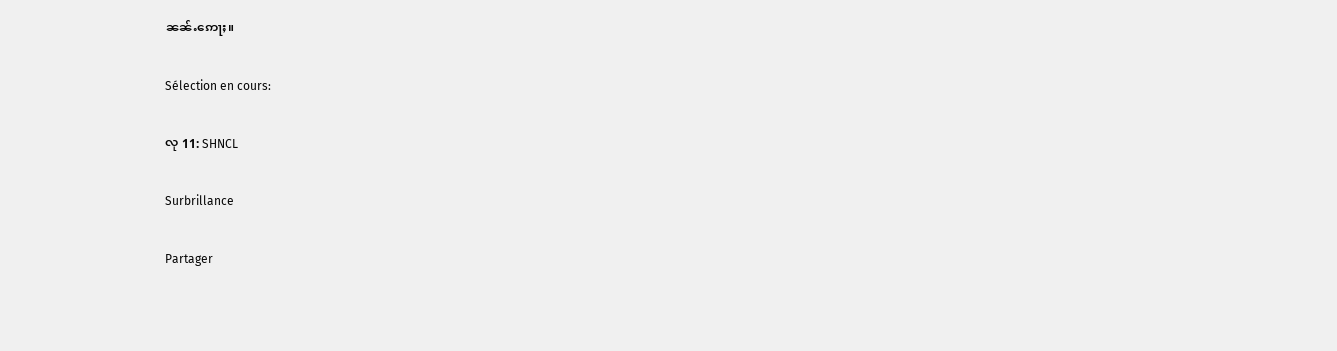ၼၼ်ႉဢေႃႈ။

Sélection en cours:

လု 11: SHNCL

Surbrillance

Partager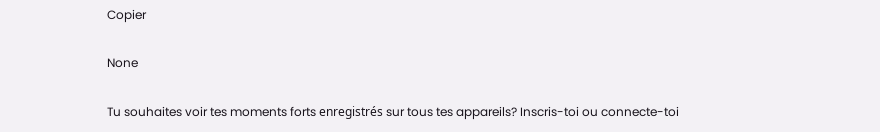Copier

None

Tu souhaites voir tes moments forts enregistrés sur tous tes appareils? Inscris-toi ou connecte-toi